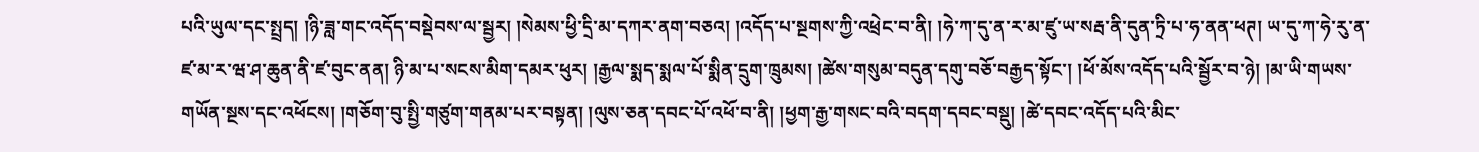པའི་ཡུལ་དང་སྤྲད། །ཉི་ཟླ་གང་འདོད་བསྡེབས་ལ་སྦྱར། །སེམས་ཕྱི་དྲི་མ་དཀར་ནག་བཅའ། །འདོད་པ་སྔགས་ཀྱི་འཕྲེང་བ་ནི། །ཧེ་ཀ་དུ་ན་ར་མ་ཛུ་ཡ་སརྦ་ནི་དུན་ཏྲི་པ་ཧ་ནན་ཕཊ། ཡ་དུ་ཀ་ཧེ་རུ་ན་ཛ་མ་ར་ཝ་ཤ་ཆུན་ནི་ཛ་བུང་ནན། ཉི་མ་པ་སངས་མིག་དམར་ཕུར། །རྒྱལ་སྨད་སྨལ་པོ་སྨིན་དྲུག་ཁྲུམས། །ཚེས་གསུམ་བདུན་དགུ་བཅོ་བརྒྱད་སྟོང་། །ཕོ་མོས་འདོད་པའི་སྦྱོར་བ་ཉེ། །མ་ཡི་གཡས་གཡོན་སྔས་དང་འཕོངས། །གཅོག་བུ་སྤྱི་གཙུག་གནམ་པར་བསྟན། །ལུས་ཅན་དབང་པོ་འཕོ་བ་ནི། །ཕྱག་རྒྱ་གསང་བའི་བདག་དབང་བསྡུ། །ཚེ་དབང་འདོད་པའི་མིང་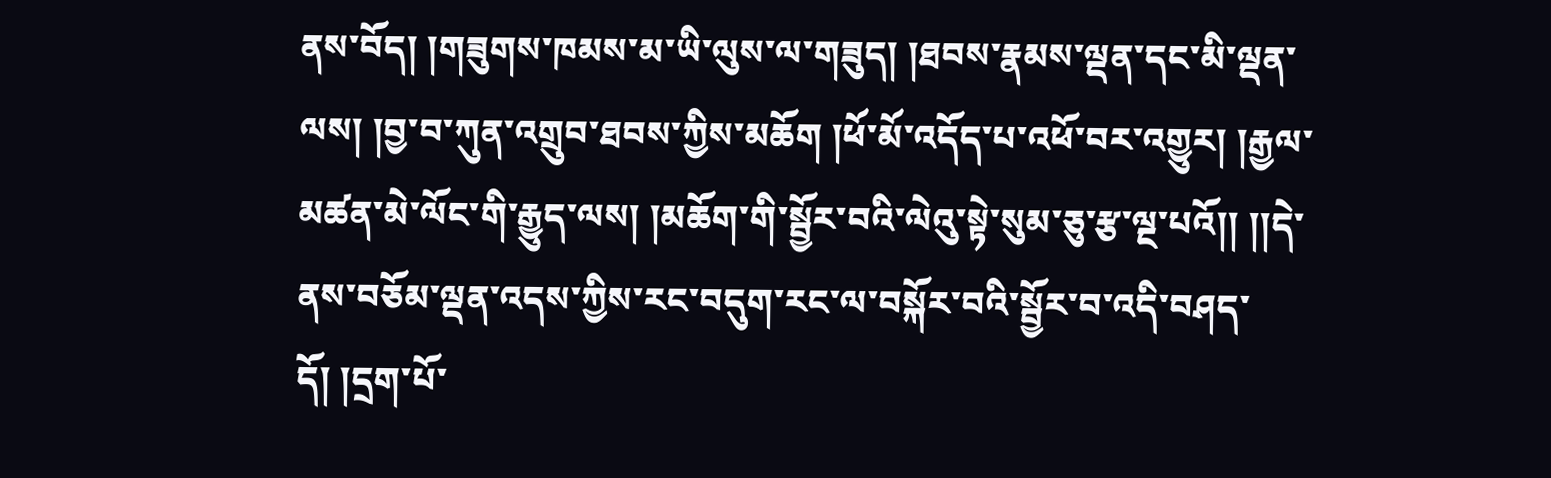ནས་བོད། །གཟུགས་ཁམས་མ་ཡི་ལུས་ལ་གཟུད། །ཐབས་རྣམས་ལྡན་དང་མི་ལྡན་ལས། །བྱ་བ་ཀུན་འགྲུབ་ཐབས་ཀྱིས་མཆོག །ཕོ་མོ་འདོད་པ་འཕོ་བར་འགྱུར། །རྒྱལ་མཚན་མེ་ལོང་གི་རྒྱུད་ལས། །མཆོག་གི་སྦྱོར་བའི་ལེའུ་སྟེ་སུམ་ཅུ་རྩ་ལྔ་པའོ།། །།དེ་ནས་བཅོམ་ལྡན་འདས་ཀྱིས་རང་བདུག་རང་ལ་བསྐོར་བའི་སྦྱོར་བ་འདི་བཤད་དོ། །དྲག་པོ་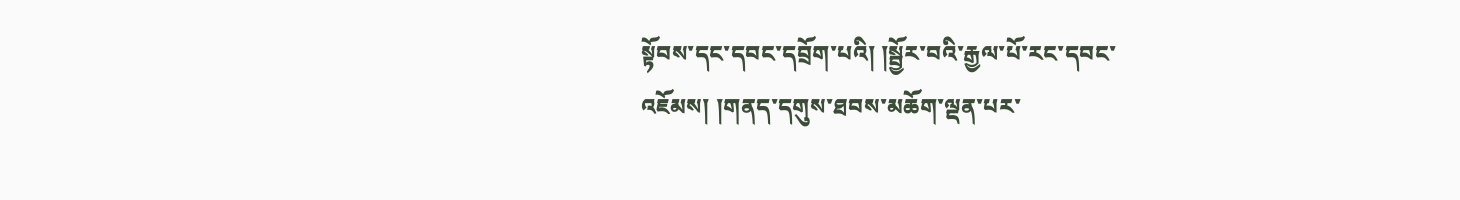སྟོབས་དང་དབང་དབྲོག་པའི། །སྦྱོར་བའི་རྒྱལ་པོ་རང་དབང་འཇོམས། །གནད་དགུས་ཐབས་མཆོག་ལྡན་པར་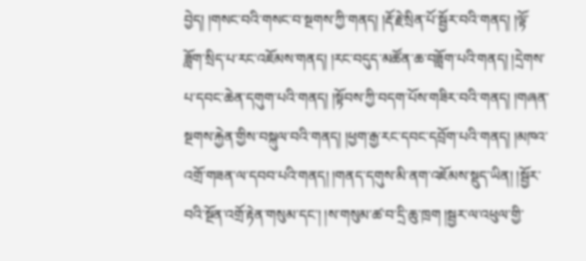བྱེད། །གསང་བའི་གསང་བ་སྔགས་ཀྱི་གནད། །རྡོ་རྗེ་སྲིན་པོ་སྦྱོར་བའི་གནད། །ལྟོ་ཟློག་སྲིད་པ་རང་འཇོམས་གནད། །རང་བདུད་མཚོན་ཆ་བཟློག་པའི་གནད། །དྲེགས་པ་དབང་ཆེན་དགུག་པའི་གནད། །སྟོབས་ཀྱི་བདག་པོས་གཟིར་བའི་གནད། །གཞན་སྔགས་རྐྱེན་གྱིས་བསྐུལ་བའི་གནད། །ཕྱག་རྒྱ་རང་དབང་དབྲོག་པའི་གནད། །མཁའ་འགྲོ་གཟན་ལ་དབབ་པའི་གནད། །གནད་དགུས་མི་ནག་འཇོམས་སྡུད་ཡིན། །སྦྱོར་བའི་སྔོན་འགྲོ་རྟེན་གསུམ་དང་། །ས་གསུམ་ཚ་བ་དྲི་ཆུ་ཁྲག །སྦྱར་ལ་འཕུལ་གྱི་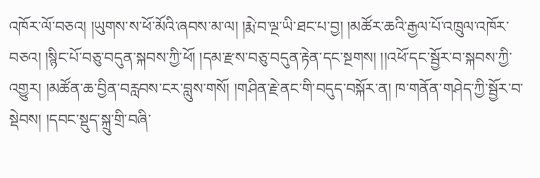འཁོར་ལོ་བཅའ། །ཡུགས་ས་ཕོ་མོའི་ཞབས་མ་ལ། །རྨེ་བ་ལྔ་ཡི་ཐང་པ་བྱ། །མཚོར་ཆའི་རྒྱལ་པོ་འཁྲུལ་འཁོར་བཅའ། །སྙིང་པོ་བཅུ་བདུན་སྐབས་ཀྱི་ཕོ། །དམ་རྫས་བཅུ་བདུན་རྟེན་དང་སྔགས། །།འཕོ་དང་སྦྱོར་བ་སྐབས་ཀྱི་འགྱུར། །མཚོན་ཆ་བྱིན་བརླབས་ངར་བླུས་གསོ། །གཤིན་རྗེ་ནང་གི་བདུད་བསྐོར་ན། ཁ་གནོན་གཤེད་ཀྱི་སྦྱོར་བ་སྡེབས། །དབང་སྡུད་སྐྲུ་གྲི་བཞི་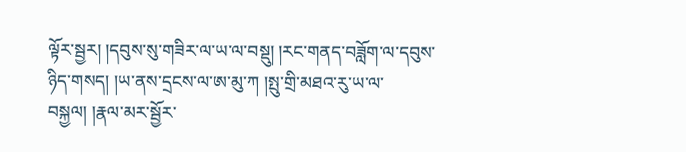ལྟོར་སྦྱར། །དབུས་སུ་གཟིར་ལ་ཡ་ལ་བསྡུ། །རང་གནད་བཟློག་ལ་དབུས་ཉིད་གསད། །ཡ་ནས་དྲངས་ལ་ཨ་མུ་ཀ །སྤུ་གྲི་མཐའ་རུ་ཡ་ལ་བསྐྱལ། །རྣལ་མར་སྦྱོར་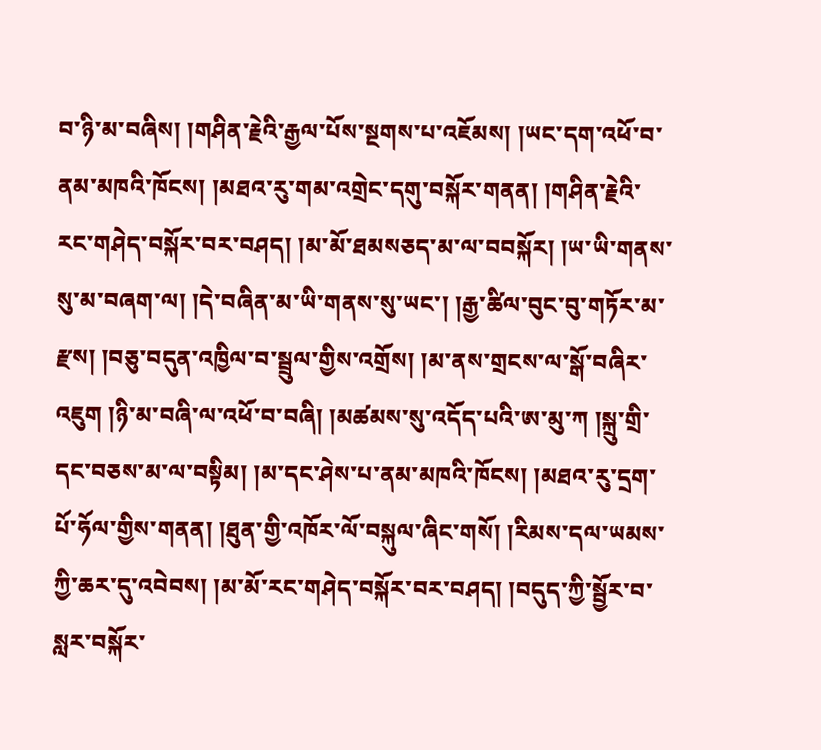བ་ཉི་མ་བཞིས། །གཤིན་རྗེའི་རྒྱལ་པོས་སྔགས་པ་འཇོམས། །ཡང་དག་འཕོ་བ་ནམ་མཁའི་ཁོངས། །མཐའ་རུ་གམ་འགྲེང་དགུ་བསྐོར་གནན། །གཤིན་རྗེའི་རང་གཤེད་བསྐོར་བར་བཤད། །མ་མོ་ཐམསཅད་མ་ལ་བབསྐོར། །ཡ་ཡི་གནས་སུ་མ་བཞག་ལ། །དེ་བཞིན་མ་ཡི་གནས་སུ་ཡང་། །རྒྱ་ཚིལ་བུང་བུ་གཏོར་མ་རྫས། །བཅུ་བདུན་འཁྱིལ་བ་སྦྲུལ་གྱིས་འགྲོས། །མ་ནས་གྲངས་ལ་སྒོ་བཞིར་འཇུག །ཉི་མ་བཞི་ལ་འཕོ་བ་བཞི། །མཚམས་སུ་འདོད་པའི་ཨ་མུ་ཀ །སྐྲུ་གྲི་དང་བཅས་མ་ལ་བསྟིམ། །མ་དང་ཤེས་པ་ནམ་མཁའི་ཁོངས། །མཐའ་རུ་དྲག་པོ་ཧོལ་གྱིས་གནན། །ཐུན་གྱི་འཁོར་ལོ་བསྐུལ་ཞིང་གསོ། །རིམས་དལ་ཡམས་ཀྱི་ཆར་དུ་འབེབས། །མ་མོ་རང་གཤེད་བསྐོར་བར་བཤད། །བདུད་ཀྱི་སྦྱོར་བ་སླར་བསྐོར་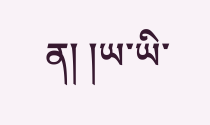ན། །ཡ་ཡི་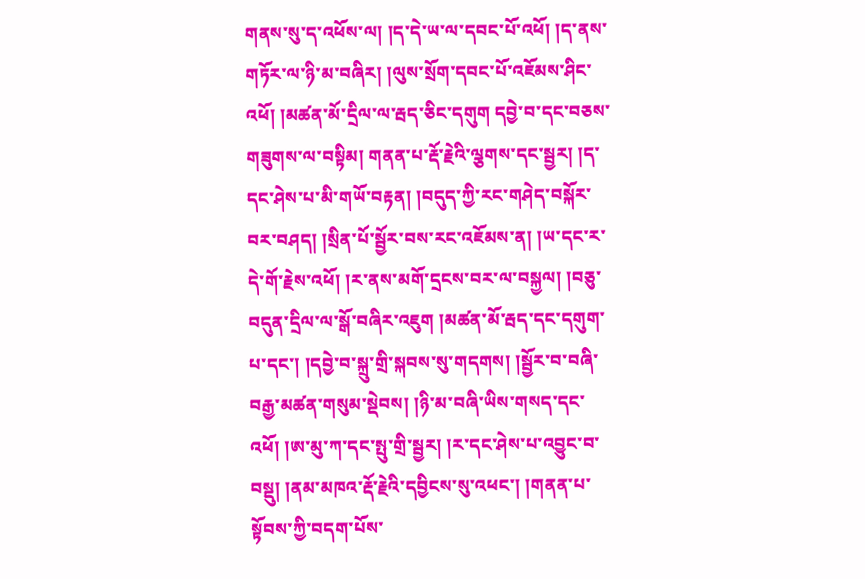གནས་སུ་ད་འཕོས་ལ། །ད་དེ་ཡ་ལ་དབང་པོ་འཕོ། །ད་ནས་གཏོར་ལ་ཉི་མ་བཞིར། །ལུས་སྲོག་དབང་པོ་འཇོམས་ཤིང་འཕོ། །མཚན་མོ་དྲིལ་ལ་རྦད་ཅིང་དགུག དབྱེ་བ་དང་བཅས་གཟུགས་ལ་བསྟིམ། གནན་པ་རྡོ་རྗེའི་ལྕགས་དང་སྦྱར། །ད་དང་ཤེས་པ་མི་གཡོ་བརྟན། །བདུད་ཀྱི་རང་གཤེད་བསྐོར་བར་བཤད། །སྲིན་པོ་སྦྱོར་བས་རང་འཇོམས་ན། །ཡ་དང་ར་དེ་གོ་རྗེས་འཕོ། །ར་ནས་མགོ་དྲངས་བར་ལ་བསྐྱལ། །བཅུ་བདུན་དྲིལ་ལ་སྒོ་བཞིར་འཇུག །མཚན་མོ་རྦད་དང་དགུག་པ་དང་། །དབྱེ་བ་སྐྲུ་གྲི་སྐབས་སུ་གདགས། །སྦྱོར་བ་བཞི་བརྒྱ་མཚན་གསུམ་སྡེབས། །ཉི་མ་བཞི་ཡིས་གསད་དང་འཕོ། །ཨ་མུ་ཀ་དང་སྤུ་གྲི་སྦྱར། །ར་དང་ཤེས་པ་འབྱུང་བ་བསྡུ། །ནམ་མཁའ་རྡོ་རྗེའི་དབྱིངས་སུ་འཕང་། །གནན་པ་སྟོབས་ཀྱི་བདག་པོས་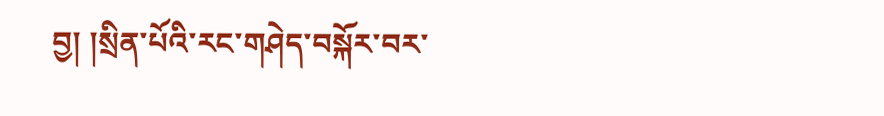བྱ། །སྲིན་པོའི་རང་གཤེད་བསྐོར་བར་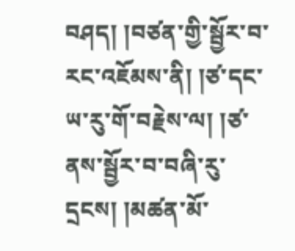བཤད། །བཙན་གྱི་སྦྱོར་བ་རང་འཇོམས་ནི། །ཙ་དང་ཡ་རུ་གོ་བརྗེས་ལ། །ཙ་ནས་སྦྱོར་བ་བཞི་རུ་དྲངས། །མཚན་མོ་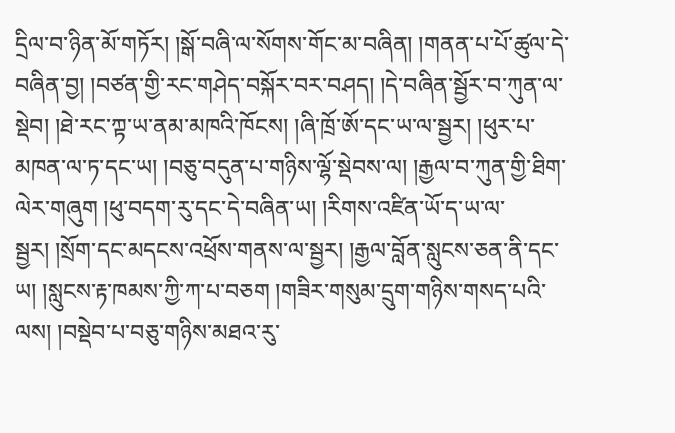དྲིལ་བ་ཉིན་མོ་གཏོར། །སྒོ་བཞི་ལ་སོགས་གོང་མ་བཞིན། །གནན་པ་པོ་ཚུལ་དེ་བཞིན་བྱ། །བཙན་གྱི་རང་གཤེད་བསྐོར་བར་བཤད། །དེ་བཞིན་སྦྱོར་བ་ཀུན་ལ་སྡེབ། །ཐེ་རང་ཀྟ་ཡ་ནམ་མཁའི་ཁོངས། །ཞི་ཁྲོ་ཨོ་དང་ཡ་ལ་སྦྱར། །ཕུར་པ་མཁན་ལ་ཏ་དང་ཡ། །བཅུ་བདུན་པ་གཉིས་ལྷོ་སྡེབས་ལ། །རྒྱལ་བ་ཀུན་གྱི་ཐིག་ལེར་གཞུག །ཕུ་བདག་རུ་དང་དེ་བཞིན་ཡ། །རིགས་འཛིན་ཡོ་ད་ཡ་ལ་སྦྱར། །སྲོག་དང་མདངས་འཕྲོས་གནས་ལ་སྦྱར། །རྒྱལ་བློན་སླུངས་ཅན་ནི་དང་ཡ། །སླུངས་རྟ་ཁམས་ཀྱི་ཀ་པ་བཅག །གཟིར་གསུམ་དྲུག་གཉིས་གསད་པའི་ལས། །བསྡེབ་པ་བཅུ་གཉིས་མཐའ་རུ་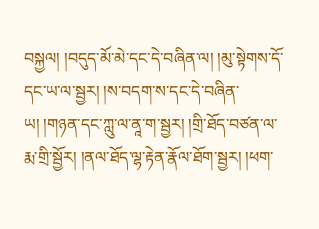བསྐྱལ། །བདུད་མོ་མེ་དང་དེ་བཞིན་ལ། །མུ་སྟེགས་དོ་དང་ཡ་ལ་སྦྱར། །ས་བདག་ས་དང་དེ་བཞིན་ཡ། །གཉན་དང་ཀླུ་ལ་ནཱ་ག་སྦྱར། །གྲི་ཐོད་བཙན་ལ་རྨ་གྲི་སྦྱོར། །ནལ་ཐོད་ལྷ་རྟེན་རྣོལ་ཐོག་སྦྱར། །ཕག་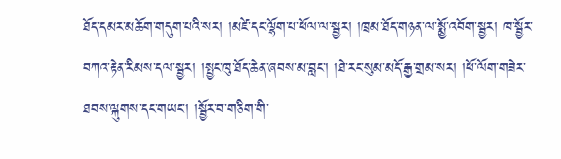ཐོད་དམར་མཆོག་གདུག་པའི་སར། །མཛེ་དང་ལྷོག་པ་ཕོལ་ལ་སྦྱར། །ཁྲམ་ཐོད་གཉན་ལ་སྨྱོ་འབོག་སྦྱར། ཁ་སྦྱོར་བཀའ་རྟེན་རིམས་དལ་སྦྱར། །སྤྱང་ཁུ་ཐོད་ཆེན་ཞབས་མ་བླང་། །ཐེ་རང་སུམ་མདོ་རྒྱ་གྲམ་སར། །ཕོ་ལོག་གཟེར་ཐབས་ལྐུགས་དང་གཡང་། །སྦྱོར་བ་གཅིག་གི་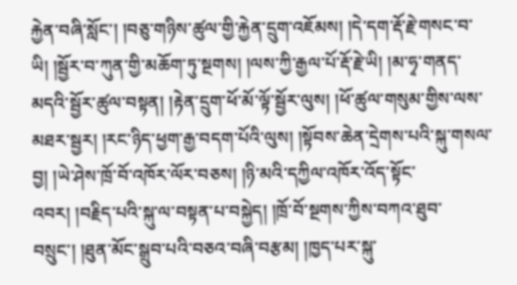རྐྱེན་བཞི་སློང་། །བཅུ་གཉིས་ཚུལ་གྱི་རྐྱེན་དྲུག་འཇོམས། །དེ་དག་རྡོ་རྗེ་གསང་བ་ཡི། །སྦྱོར་བ་ཀུན་གྱི་མཆོག་ཏུ་སྔགས། །ལས་ཀྱི་རྒྱལ་པོ་རྡོ་རྗེ་ཡི། །མ་ཧྭ་གནད་མདའི་སྦྱོར་ཚུལ་བསྟན། །རྟེན་དྲུག་ཕོ་མོ་ལྟོ་སྦྱོར་ལུས། །ཕོ་ཚུལ་གསུམ་གྱིས་ལས་མཐར་སྦྱར། །རང་ཉིད་ཕྱག་རྒྱ་བདག་པོའི་ལུས། །སྟོབས་ཆེན་དྲེགས་པའི་སྐུ་གསལ་བྱ། །ཡེ་ཤེས་ཁྲོ་བོ་འཁོར་ལོར་བཅས། །ཉི་མའི་དཀྱིལ་འཁོར་འོད་སྟོང་འབར། །བརྗིད་པའི་སྐུ་ལ་བསྟན་པ་བསྐྱེད། །ཁྲོ་བོ་སྔགས་ཀྱིས་བཀའ་ཐུབ་བསྲུང་། །ཐུན་མོང་སྒྲུབ་པའི་བཅའ་བཞི་བརྩམ། །ཁྱད་པར་སྐུ་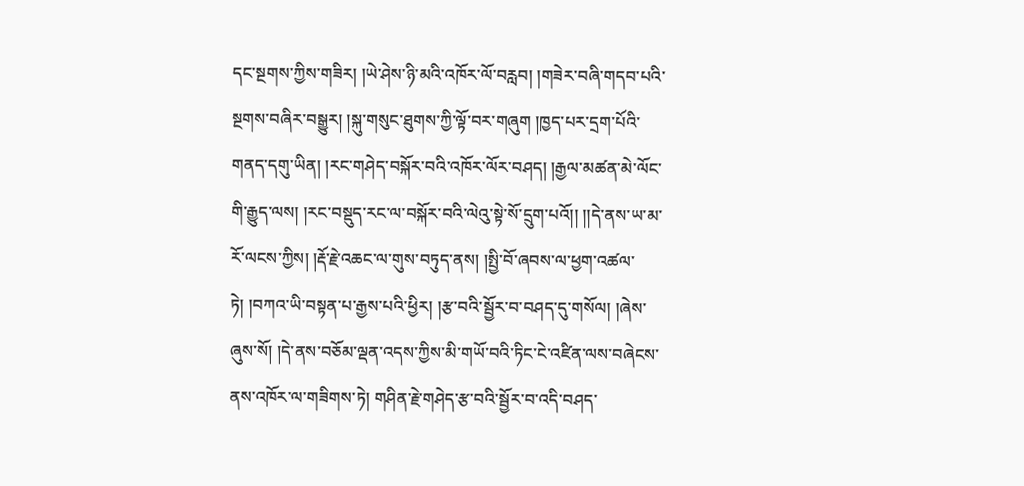དང་སྔགས་ཀྱིས་གཟིར། །ཡེ་ཤེས་ཉི་མའི་འཁོར་ལོ་བརླབ། །གཟེར་བཞི་གདབ་པའི་སྔགས་བཞིར་བསྒྱུར། །སྐུ་གསུང་ཐུགས་ཀྱི་ལྟོ་བར་གཞུག །ཁྱད་པར་དྲག་པོའི་གནད་དགུ་ཡིན། །རང་གཤེད་བསྐོར་བའི་འཁོར་ལོར་བཤད། །རྒྱལ་མཚན་མེ་ལོང་གི་རྒྱུད་ལས། །རང་བསྡུད་རང་ལ་བསྐོར་བའི་ལེའུ་སྟེ་སོ་དྲུག་པའོ།། །།དེ་ནས་ཡ་མ་རོ་ལངས་ཀྱིས། །རྡོ་རྗེ་འཆང་ལ་གུས་བཏུད་ནས། །སྤྱི་བོ་ཞབས་ལ་ཕྱག་འཚལ་ཏེ། །བཀའ་ཡི་བསྟན་པ་རྒྱས་པའི་ཕྱིར། །རྩ་བའི་སྦྱོར་བ་བཤད་དུ་གསོལ། །ཞེས་ཞུས་སོ། །དེ་ནས་བཅོམ་ལྡན་འདས་ཀྱིས་མི་གཡོ་བའི་ཏིང་ངེ་འཛིན་ལས་བཞེངས་ནས་འཁོར་ལ་གཟིགས་ཏེ། གཤིན་རྗེ་གཤེད་རྩ་བའི་སྦྱོར་བ་འདི་བཤད་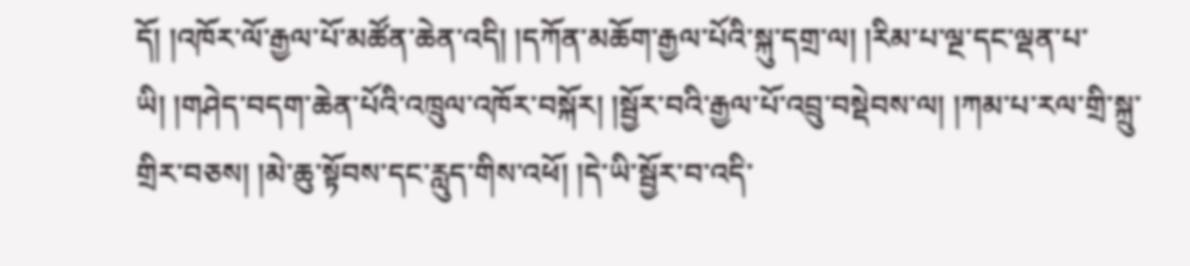དོ། །འཁོར་ལོ་རྒྱལ་པོ་མཚོན་ཆེན་འདི། །དཀོན་མཆོག་རྒྱལ་པོའི་སྐུ་དགྲ་ལ། །རིམ་པ་ལྔ་དང་ལྡན་པ་ཡི། །གཤེད་བདག་ཆེན་པོའི་འཁྲུལ་འཁོར་བསྐོར། །སྦྱོར་བའི་རྒྱལ་པོ་འབྲུ་བསྡེབས་ལ། །ཀམ་པ་རལ་གྲི་སྐྲུ་གྲིར་བཅས། །མེ་ཆུ་སྟོབས་དང་རླུད་གིས་འཕོ། །དེ་ཡི་སྦྱོར་བ་འདི་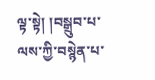ལྟ་སྟེ། །བསྒྲུབ་པ་ལས་ཀྱི་བསྙེན་པ་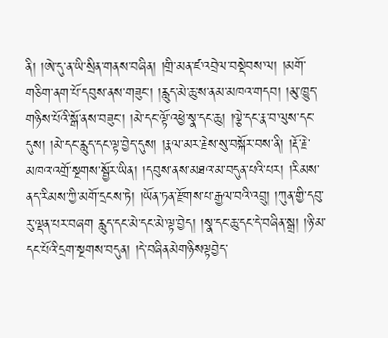ནི། །ཨེ་དུ་ན་ཡི་སྲིན་གནས་བཞིན། །གྲི་མན་ཛ་འབྲེལ་བསྡེབས་ལ། །མགོ་གཅིག་ནག་པོ་དབུས་ནས་གཟུང་། །རླུད་མེ་ཆུ་ས་ནམ་མཁའ་གདབ། །མུ་ཁྱུད་གཉིས་པོའི་སྒོ་ནས་བཟུང་། །མེ་དང་ལྟོ་འཕྱེ་སྣ་དང་ཆུ། །ལྕེ་དང་རྣ་བ་ལུས་དང་དུས། །མེ་དང་རླུད་དང་ལྟ་བྱེད་དུས། །རྣལ་མར་རྗེས་སུ་བསྐོར་བས་ནི། །རྡོ་རྗེ་མཁའ་འགྲོ་སྔགས་སྦྱོར་ཡིན། །དབུས་ནས་མཐའ་མ་བདུན་པའི་པར། །རིམས་ནད་རིམས་ཀྱི་མགོ་དྲངས་ཏེ། །ཡོན་ཏན་རྫོགས་པ་རྒྱལ་བའི་འབྲུ། །ཀུན་གྱི་དབུ་རུ་ལྡན་པར་བཞག རླུད་དང་མེ་དང་མེ་ལྟ་བྱེད། །སྣ་དང་ཆུ་དང་དེ་བཞིན་སྒྲ། །ཉི་མ་དང་པོའི་དྲག་སྔགས་བདུན། །དེ་བཞིནམེགཉིསལྟབྱེད་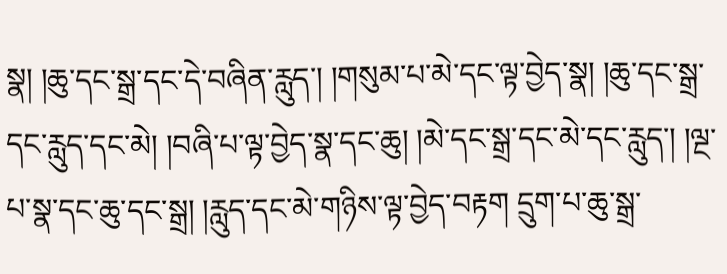སྣ། །ཆུ་དང་སྒྲ་དང་དེ་བཞིན་རླུད་། །གསུམ་པ་མེ་དང་ལྟ་བྱེད་སྣ། །ཆུ་དང་སྒྲ་དང་རླུད་དང་མེ། །བཞི་པ་ལྟ་བྱེད་སྣ་དང་ཆུ། །མེ་དང་སྒྲ་དང་མེ་དང་རླུད་། །ལྔ་པ་སྣ་དང་ཆུ་དང་སྒྲ། །རླུད་དང་མེ་གཉིས་ལྟ་བྱེད་བརྟག དྲུག་པ་ཆུ་སྒྲ་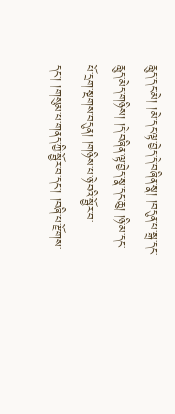རླུད་དང་མེ། །མེ་དང་ལྟ་བྱེད་དེ་བཞིན་སྣ། །བདུན་པ་སྒྲ་དང་རླུད་མེད་གཉིས། །དེ་བཞིན་ལྟ་བྱེད་སྣ་དང་ཆུ། །ཉི་མ་དང་པོ་དྲག་སྔགས་བདུན། །གཉིས་པ་ཉེ་བའི་སྦྱོར་བ་དང་། །གསུམ་པ་གནད་ཀྱི་སྦྱོར་བ་དང་། །བཞི་པ་རྫོགས་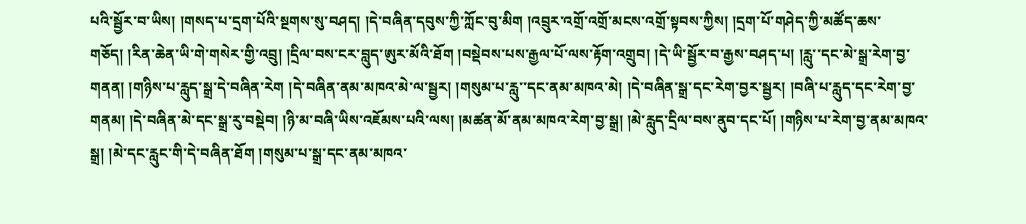པའི་སྦྱོར་བ་ཡིས། །གསད་པ་དྲག་པོའི་སྔགས་སུ་བཤད། །དེ་བཞིན་དབུས་ཀྱི་ཀློང་བུ་མིག །འབྲུར་འགྲོ་འགྲོ་མངས་འགྲོ་སྟབས་ཀྱིས། །དྲག་པོ་གཤེད་ཀྱི་མཚོད་ཆས་གཅོད། །རིན་ཆེན་ཡི་གེ་གསེར་གྱི་འབྲུ། །དྲིལ་བས་ངར་བླུད་ཨུར་མོའི་ཐོག །བསྡེབས་པས་རྒྱལ་པོ་ལས་རྟོག་འགྲུབ། །དེ་ཡི་སྦྱོར་བ་རྒྱས་བཤད་པ། །རླུ་་དང་མེ་སྒྲ་རེག་བྱ་གནན། །གཉིས་པ་རླུད་སྒྲ་དེ་བཞིན་རེག །དེ་བཞིན་ནམ་མཁའ་མེ་ལ་སྦྱར། །གསུམ་པ་རླུ་་དང་ནམ་མཁའ་མེ། །དེ་བཞིན་སྒྲ་དང་རེག་བྱར་སྦྱར། །བཞི་པ་རླུད་དང་རེག་བྱ་གནམ། །དེ་བཞིན་མེ་དང་སྒྲ་རུ་བསྡེབ། །ཉི་མ་བཞི་ཡིས་འཇོམས་པའི་ལས། །མཚན་མོ་ནམ་མཁའ་རེག་བྱ་སྒྲ། །མེ་རླུད་དྲིལ་བས་ནུབ་དང་པོ། །གཉིས་པ་རེག་བྱ་ནམ་མཁའ་སྒྲ། །མེ་དང་རླུང་གི་དེ་བཞིན་ཐོག །གསུམ་པ་སྒྲ་དང་ནམ་མཁའ་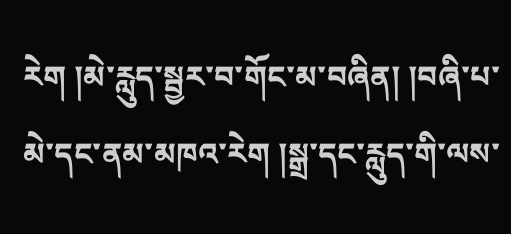རེག །མེ་རླུད་སྦྱར་བ་གོང་མ་བཞིན། །བཞི་པ་མེ་དང་ནམ་མཁའ་རེག །སྒྲ་དང་རླུད་གི་ལས་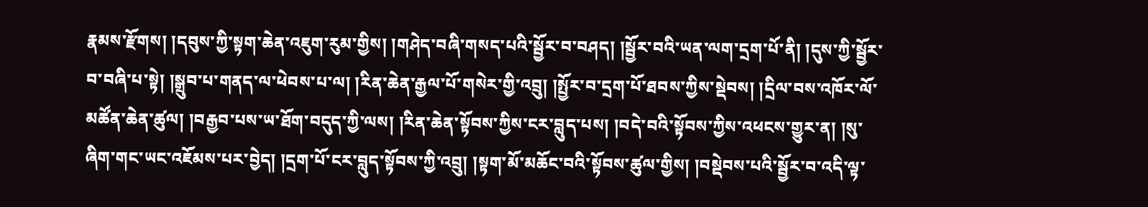རྣམས་རྫོགས། །དབུས་ཀྱི་སྟག་ཆེན་འཇུག་རུམ་གྱིས། །གཤེད་བཞི་གསད་པའི་སྦྱོར་བ་བཤད། །སྦྱོར་བའི་ཡན་ལག་དྲག་པོ་ནི། །དུས་ཀྱི་སྦྱོར་བ་བཞི་པ་སྟེ། །སྒྲུབ་པ་གནད་ལ་ཕེབས་པ་ལ། །རིན་ཆེན་རྒྱལ་པོ་གསེར་གྱི་འབྲུ། །སྤྱོར་བ་དྲག་པོ་ཐབས་ཀྱིས་སྡེབས། །དྲིལ་བས་འཁོར་ལོ་མཚོན་ཆེན་ཚུལ། །བརྒྱབ་པས་ཡ་ཐོག་བདུད་ཀྱི་ལས། །རིན་ཆེན་སྟོབས་ཀྱིས་ངར་བླུད་པས། །བདེ་བའི་སྟོབས་ཀྱིས་འཕངས་གྱུར་ན། །སུ་ཞིག་གང་ཡང་འཇོམས་པར་བྱེད། །དྲག་པོ་ངར་བླུད་སྟོབས་ཀྱི་འབྲུ། །སྟག་མོ་མཆོང་བའི་སྟོབས་ཚུལ་གྱིས། །བསྡེབས་པའི་སྦྱོར་བ་འདི་ལྟ་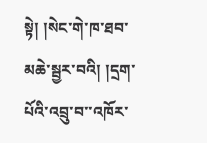སྟེ། །སེང་གེ་ཁ་ཐབ་མཆེ་སྦྱར་བའི། །དྲག་པོའི་འབྲུ་བ་་འཁོར་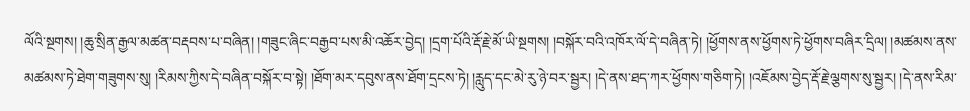ལོའི་སྔགས། །ཆུ་སྲིན་རྒྱལ་མཚན་བརྡབས་པ་བཞིན། །གཟུང་ཞིང་བརྒྱབ་པས་མི་འཆོར་བྱེད། །དྲག་པོའི་རྡོ་རྗེ་མོ་ཡི་སྔགས། །བསྐོར་བའི་འཁོར་ལོ་དེ་བཞིན་ཏེ། །ཕྱོགས་ནས་ཕྱོགས་ཏེ་ཕྱོགས་བཞིར་དྲིལ། །མཚམས་ནས་མཚམས་ཏེ་ཐེག་གཟུགས་སུ། །རིམས་ཀྱིས་དེ་བཞིན་བསྐོར་བ་སྟེ། །ཐོག་མར་དབུས་ནས་ཐོག་དྲངས་ཏེ། །རླུད་དང་མེ་རུ་ཉེ་བར་སྦྱར། །དེ་ནས་ཐད་ཀར་ཕྱོགས་གཅིག་ཏེ། །འཇོམས་བྱེད་རྡོ་རྗེ་ལྕགས་སུ་སྦྱར། །དེ་ནས་རིམ་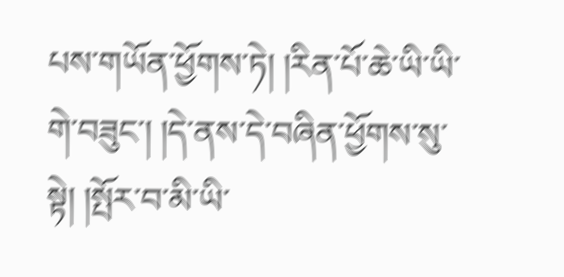པས་གཡོན་ཕྱོགས་ཏེ། །རིན་པོ་ཆེ་ཡི་ཡི་གེ་བཟུང་། །དེ་ནས་དེ་བཞིན་ཕྱོགས་སུ་སྟེ། །སྤོར་བ་མི་ཡི་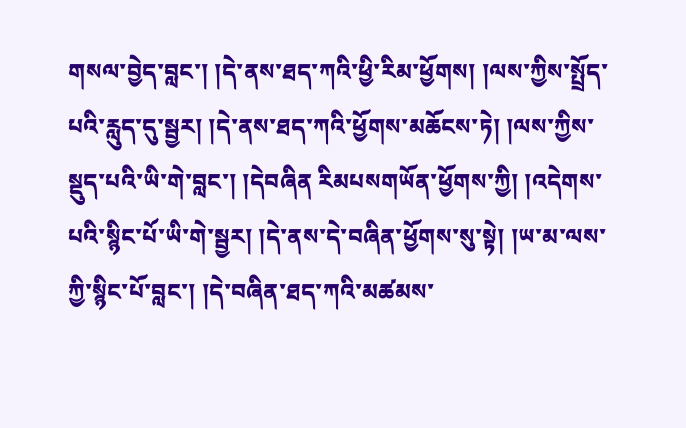གསལ་བྱེད་བླང་། །དེ་ནས་ཐད་ཀའི་ཕྱི་རིམ་ཕྱོགས། །ལས་ཀྱིས་སྤྲོད་པའི་རླུད་དུ་སྦྱར། །དེ་ནས་ཐད་ཀའི་ཕྱོགས་མཆོངས་ཏེ། །ལས་ཀྱིས་སྡུད་པའི་ཡི་གེ་བླང་། །དེབཞིན རིམཔསགཡོན་ཕྱོགས་ཀྱི། །འདེགས་པའི་སྙིང་པོ་ཡི་གེ་སྦྱར། །དེ་ནས་དེ་བཞིན་ཕྱོགས་སུ་སྟེ། །ཡ་མ་ལས་ཀྱི་སྙིང་པོ་བླང་། །དེ་བཞིན་ཐད་ཀའི་མཚམས་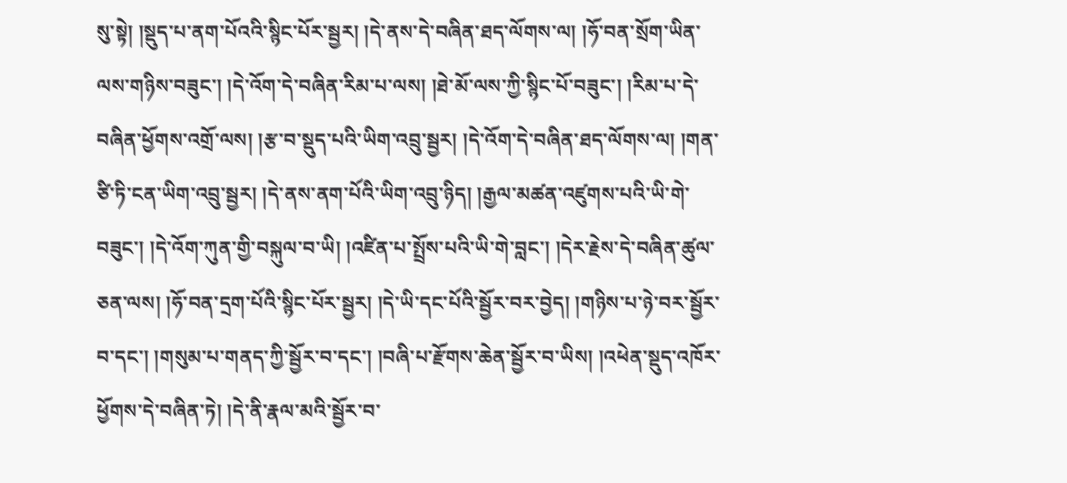སུ་སྟེ། །སྡུད་པ་ནག་པོའའི་སྙིང་པོར་སྦྱར། །དེ་ནས་དེ་བཞིན་ཐད་ལོགས་ལ། །ཧོ་བན་སྲོག་ཡིན་ལས་གཉིས་བཟུང་། །དེ་འོག་དེ་བཞིན་རིམ་པ་ལས། །ཐེ་མོ་ལས་ཀྱི་སྙིང་པོ་བཟུང་། །རིམ་པ་དེ་བཞིན་ཕྱོགས་འགྲོ་ལས། །རྩ་བ་སྡུད་པའི་ཡིག་འབྲུ་སྦྱར། །དེ་འོག་དེ་བཞིན་ཐད་ལོགས་ལ། །གན་ཙི་ཏི་ངན་ཡིག་འབྲུ་སྦྱར། །དེ་ནས་ནག་པོའི་ཡིག་འབྲུ་ཉིད། །རྒྱལ་མཚན་འཛུགས་པའི་ཡི་གེ་བཟུང་། །དེ་འོག་ཀུན་གྱི་བསྐུལ་བ་ཡི། །འཛིན་པ་སྤྲོས་པའི་ཡི་གེ་བླང་། །དེར་རྗེས་དེ་བཞིན་ཚུལ་ཅན་ལས། །ཧོ་བན་དྲག་པོའི་སྙིང་པོར་སྦྱར། །དེ་ཡི་དང་པོའི་སྦྱོར་བར་བྱེད། །གཉིས་པ་ཉེ་བར་སྦྱོར་བ་དང་། །གསུམ་པ་གནད་ཀྱི་སྦྱོར་བ་དང་། །བཞི་པ་རྫོགས་ཆེན་སྦྱོར་བ་ཡིས། །འཕེན་སྡུད་འཁོར་ཕྱོགས་དེ་བཞིན་ཏེ། །དེ་ནི་རྣལ་མའི་སྦྱོར་བ་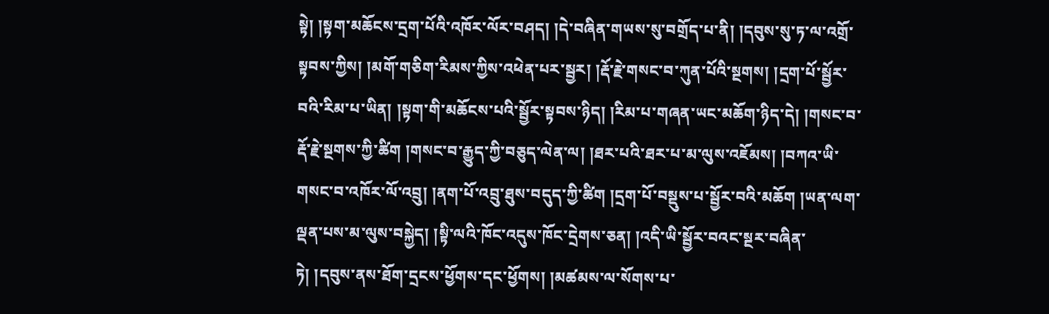སྟེ། །སྟག་མཆོངས་དྲག་པོའི་འཁོར་ལོར་བཤད། །དེ་བཞིན་གཡས་སུ་བགྲོད་པ་ནི། །དབུས་སུ་ཏ་ལ་འགྲོ་སྟབས་ཀྱིས། །མགོ་གཅིག་རིམས་ཀྱིས་འཕེན་པར་སྦྱར། །རྡོ་རྗེ་གསང་བ་ཀུན་པོའི་སྔགས། །དྲག་པོ་སྦྱོར་བའི་རིམ་པ་ཡིན། །སྟག་གི་མཆོངས་པའི་སྦྱོར་སྟབས་ཉིད། །རིམ་པ་གཞན་ཡང་མཆོག་ཉིད་དེ། །གསང་བ་རྡོ་རྗེ་སྔགས་ཀྱི་ཚིག །གསང་བ་རྒྱུད་ཀྱི་བཅུད་ལེན་ལ། །ཐར་པའི་ཐར་པ་མ་ལུས་འཇོམས། །བཀའ་ཡི་གསང་བ་འཁོར་ལོ་འབྲུ། །ནག་པོ་འབྲུ་ཐུས་བདུད་ཀྱི་ཚིག །དྲག་པོ་བསྡུས་པ་སྦྱོར་བའི་མཆོག །ཡན་ལག་ལྡན་པས་མ་ལུས་བསྐྱེད། །སྟི་ལའི་ཁོང་འདུས་ཁོང་དྲེགས་ཅན། །འདི་ཡི་སྦྱོར་བའང་སྔར་བཞིན་ཏེ། །དབུས་ནས་ཐོག་དྲངས་ཕྱོགས་དང་ཕྱོགས། །མཚམས་ལ་སོགས་པ་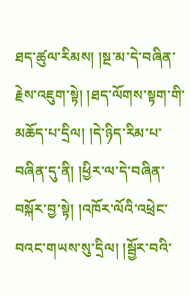ཐད་ཚུལ་རིམས། །སྔ་མ་དེ་བཞིན་རྗེས་འཇུག་སྟེ། །ཐད་ལོགས་སྟག་གི་མཆོད་པ་དྲིལ། །དེ་ཉིད་རིམ་པ་བཞིན་དུ་ནི། །ཕྱིར་ལ་དེ་བཞིན་བསྐོར་བྱ་སྟེ། །འཁོར་ལོའི་འཕྲེང་བའང་གཡས་སུ་དྲིལ། །སྦྱོར་བའི་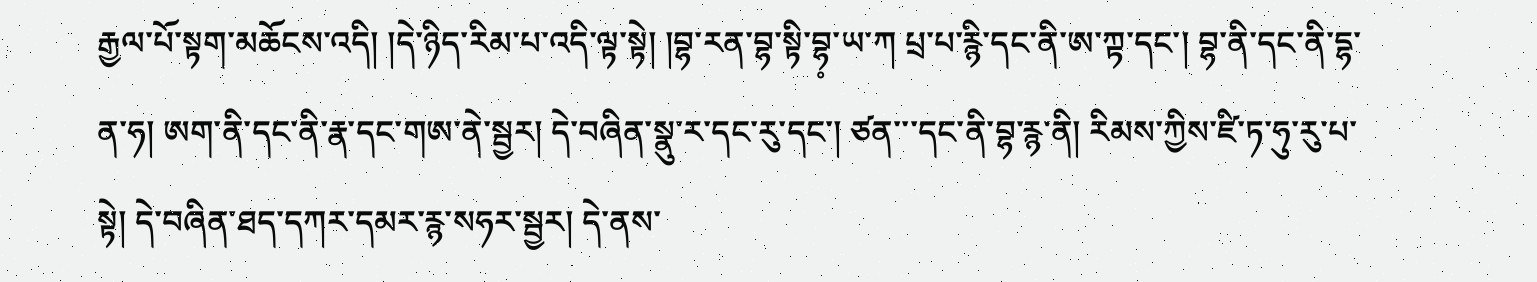རྒྱལ་པོ་སྟག་མཆོངས་འདི། །དེ་ཉིད་རིམ་པ་འདི་ལྟ་སྟེ། །བྷ་རན་བྷ་སྟི་བྷ༷་ཡ་ཀ པྲ་པ་རྙི་དང་ནི་ཨ་ཀྟ་དང་། བྷ་ནི་དང་ནི་དྷ་ན་ཧ། ཨག་ནི་དང་ནི་རྣ་དང་གཨ་ནེ་སྦྱར། དེ་བཞིན་སྣུ་ར་དང་རུ་དང་། ཙན་་་དང་ནི་བྷ་རྙ་ནི། རིམས་ཀྱིས་ཛི་ཏ་ཧུ་རུ་པ་སྟེ། དེ་བཞིན་ཐད་དཀར་དམར་རྙ་སཧར་སྦྱར། དེ་ནས་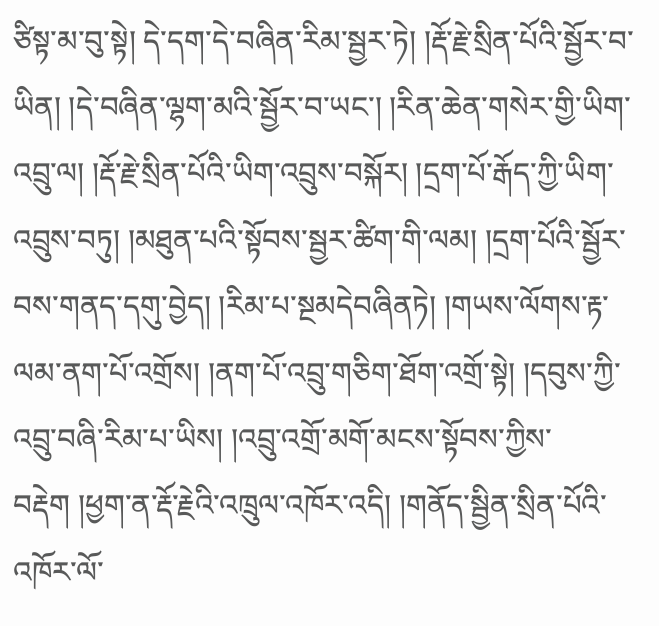ཙིསྟ་མ་བུ་སྟེ། དེ་དག་དེ་བཞིན་རིམ་སྦྱར་ཏེ། །རྡོ་རྗེ་སྲིན་པོའི་སྦྱོར་བ་ཡིན། །དེ་བཞིན་ལྷག་མའི་སྦྱོར་བ་ཡང་། །རིན་ཆེན་གསེར་གྱི་ཡིག་འབྲུ་ལ། །རྡོ་རྗེ་སྲིན་པོའི་ཡིག་འབྲུས་བསྐོར། །དྲག་པོ་རྒོད་ཀྱི་ཡིག་འབྲུས་བཏུ། །མཐུན་པའི་སྟོབས་སྦྱར་ཚིག་གི་ལམ། །དྲག་པོའི་སྦྱོར་བས་གནད་དགུ་བྱེད། །རིམ་པ་སྔམདེབཞིནཏེ། །གཡས་ལོགས་རྟ་ལམ་ནག་པོ་འགྲོས། །ནག་པོ་འབྲུ་གཅིག་ཐོག་འགྲོ་སྟེ། །དབུས་ཀྱི་འབྲུ་བཞི་རིམ་པ་ཡིས། །འབྲུ་འགྲོ་མགོ་མངས་སྟོབས་ཀྱིས་བརྡེག །ཕྱག་ན་རྡོ་རྗེའི་འཁྲུལ་འཁོར་འདི། །གནོད་སྦྱིན་སྲིན་པོའི་འཁོར་ལོ་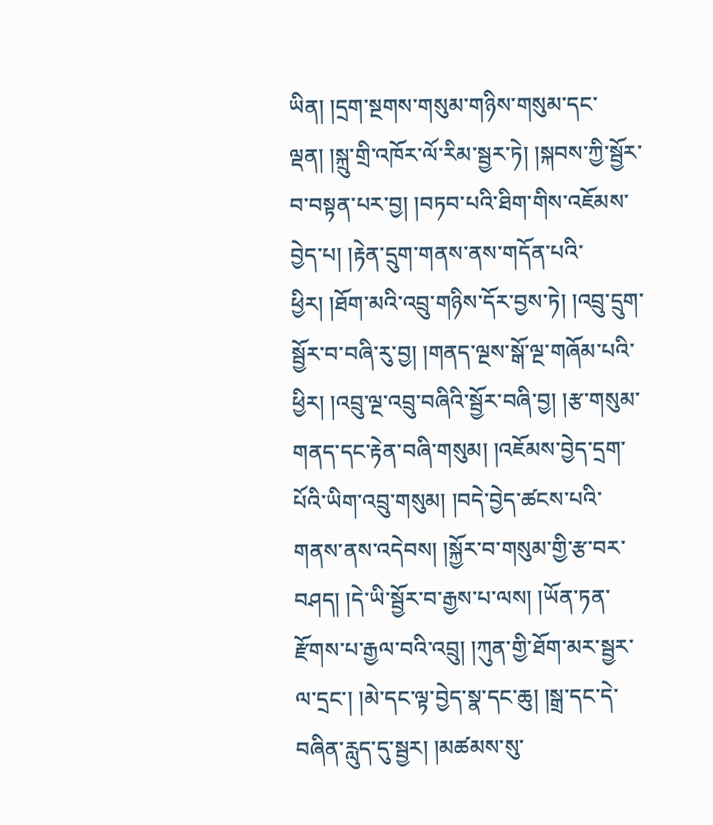ཡིན། །དྲག་སྔགས་གསུམ་གཉིས་གསུམ་དང་ལྡན། །སྐྲུ་གྲི་འཁོར་ལོ་རིམ་སྦྱར་ཏེ། །སྐབས་ཀྱི་སྦྱོར་བ་བསྟན་པར་བྱ། །བཏབ་པའི་ཐིག་གིས་འཇོམས་བྱེད་པ། །རྟེན་དྲུག་གནས་ནས་གདོན་པའི་ཕྱིར། །ཐོག་མའི་འབྲུ་གཉིས་དོར་བྱས་ཏེ། །འབྲུ་དྲུག་སྦྱོར་བ་བཞི་རུ་བྱ། །གནད་ལྔས་སྒོ་ལྔ་གཞོམ་པའི་ཕྱིར། །འབྲུ་ལྔ་འབྲུ་བཞིའི་སྦྱོར་བཞི་བྱ། །རྩ་གསུམ་གནད་དང་རྟེན་བཞི་གསུམ། །འཇོམས་བྱེད་དྲག་པོའི་ཡིག་འབྲུ་གསུམ། །བདེ་བྱེད་ཚངས་པའི་གནས་ནས་འདེབས། །སྐྱོར་བ་གསུམ་གྱི་རྩ་བར་བཤད། །དེ་ཡི་སྦྱོར་བ་རྒྱས་པ་ལས། །ཡོན་ཏན་རྫོགས་པ་རྒྱལ་བའི་འབྲུ། །ཀུན་གྱི་ཐོག་མར་སྦྱར་ལ་དྲང་། །མེ་དང་ལྟ་བྱེད་སྣ་དང་ཆུ། །སྒྲ་དང་དེ་བཞིན་རླུད་དུ་སྦྱར། །མཚམས་སུ་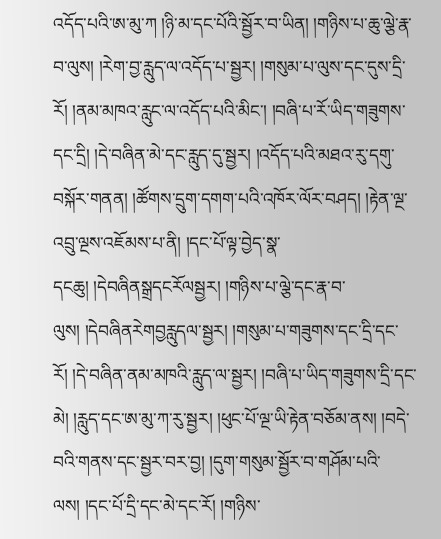འདོད་པའི་ཨ་མུ་ཀ །ཉི་མ་དང་པོའི་སྦྱོར་བ་ཡིན། །གཉིས་པ་ཆུ་ལྕེ་རྣ་བ་ལུས། །རེག་བྱ་རླུད་ལ་འདོད་པ་སྦྱར། །གསུམ་པ་ལུས་དང་དུས་དྲི་རོ། །ནམ་མཁའ་རླུང་ལ་འདོད་པའི་མིང་། །བཞི་པ་རོ་ཡིད་གཟུགས་དང་དྲི། །དེ་བཞིན་མེ་དང་རླུད་དུ་སྦྱར། །འདོད་པའི་མཐའ་རུ་དགུ་བསྐོར་གནན། །ཚོགས་དྲུག་དགག་པའི་འཁོར་ལོར་བཤད། །རྟེན་ལྔ་འབྲུ་ལྔས་འཇོམས་པ་ནི། །དང་པོ་ལྟ་བྱེད་སྣ་དངཆུ། །དེབཞིནསྒྲདངརོལསྦྱར། །གཉིས་པ་ལྕེ་དང་རྣ་བ་ལུས། །དེབཞིནརེགབྱརླུདལ་སྦྱར། །གསུམ་པ་གཟུགས་དང་དྲི་དང་རོ། །དེ་བཞིན་ནམ་མཁའི་རླུད་ལ་སྦྱར། །བཞི་པ་ཡིད་གཟུགས་དྲི་དང་མེ། །རླུད་དང་ཨ་མུ་ཀ་རུ་སྦྱར། །ཕུང་པོ་ལྔ་ཡི་རྟེན་བཅོམ་ནས། །བདེ་བའི་གནས་དང་སྦྱར་བར་བྱ། །དུག་གསུམ་སྦྱོར་བ་གཤོམ་པའི་ལས། །དང་པོ་དྲི་དང་མེ་དང་རོ། །གཉིས་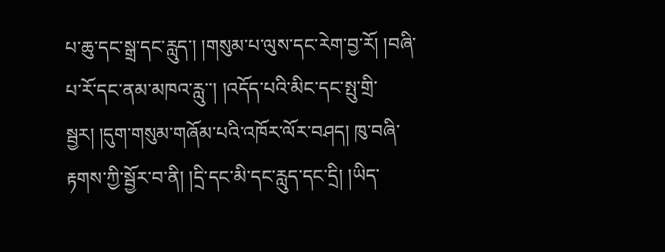པ་ཆུ་དང་སྒྲ་དང་རླུད་། །གསུམ་པ་ལུས་དང་རེག་བྱ་རོ། །བཞི་པ་རོ་དང་ནམ་མཁའ་རླུ་་། །འདོད་པའི་མིང་དང་སྤུ་གྲི་སྦྱར། །དུག་གསུམ་གཞོམ་པའི་འཁོར་ལོར་བཤད། ཁུ་བཞི་རྟགས་ཀྱི་སྦྱོར་བ་ནི། །དྲི་དང་མི་དང་རླུད་དང་དྲི། །ཡིད་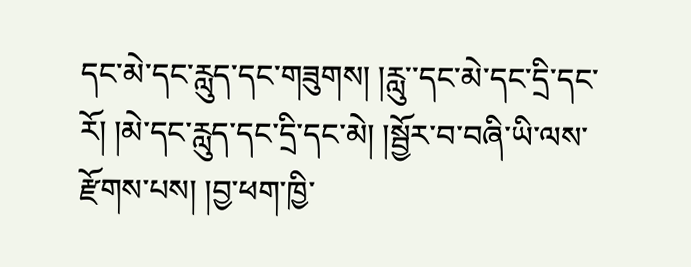དང་མེ་དང་རླུད་དང་གཟུགས། །རླུ་་དང་མེ་དང་དྲི་དང་རོ། །མེ་དང་རླུད་དང་དྲི་དང་མེ། །སྦྱོར་བ་བཞི་ཡི་ལས་རྫོགས་པས། །བྱ་ཕག་ཁྱི་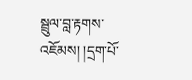སྦྲུལ་བླ་རྟགས་འཇོམས། །དྲག་པོ་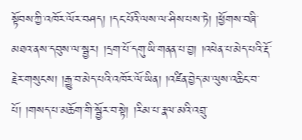སྟོབས་ཀྱི་འཁོར་ལོར་བཤད། །དང་པོའི་ལས་ལ་ཤིས་པས་ཏེ། །ཕྱོགས་བཞི་མཐའ་ནས་དབུས་ལ་སྦྱར། །དྲག་པོ་དགུ་ཡི་གནན་པ་བྱ། །འཕེན་པ་མེད་པའི་རྡོ་རྗེར་གསུངས། །རྒྱུ་བ་མེད་པའི་འཁོར་ལོ་ཡིན། །འཛིན་བྱེད་མ་ལུས་འཆིང་བ་པོ། །གསད་པ་མཆོག་གི་སྦྱོར་བ་སྟེ། །རིམ་པ་རྣལ་མའི་འབྲུ་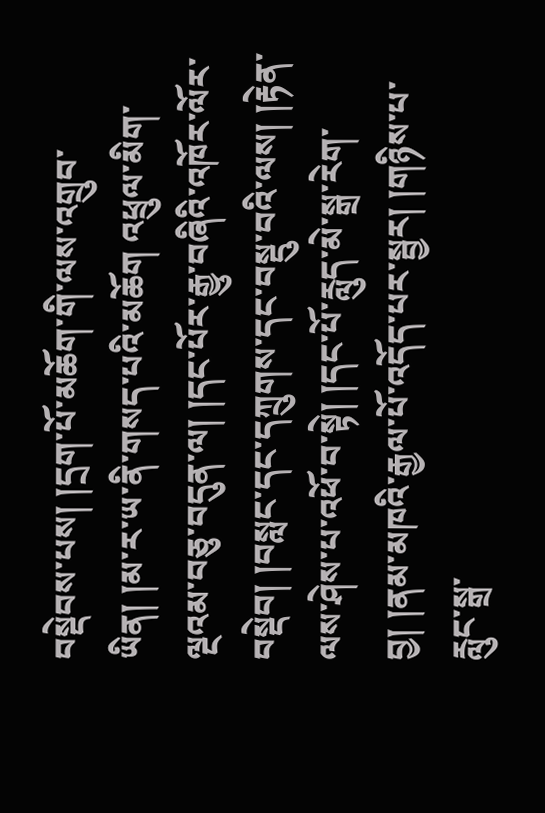བསྡེབས་པས། །དྲག་པོ་མཆོག་གི་ལས་འགྲུབ་ཡིན། །མ་ར་ཡ་ནི་གསད་པའི་མཆོག འཕྲུལ་མིག་ལྔའམ་བཅུ་བདུན་ལ། །དང་པོར་རྒྱུ་བཞིའི་འཁོར་ལོར་བསྡེབ། །བསླང་དང་དཀྲུགས་དང་བསྡུ་བའི་ལས། །རྟེན་ལས་ཤེས་པ་འཕོ་བ་སྟེ། །དང་པོ་རླུད་མེ་སྒྲ་རེག་བྱ། །ནམ་མཁའི་རྒྱལ་པོ་འདོད་པར་སྦྱར། །གཉིས་པ་རླུང་སྒྲ་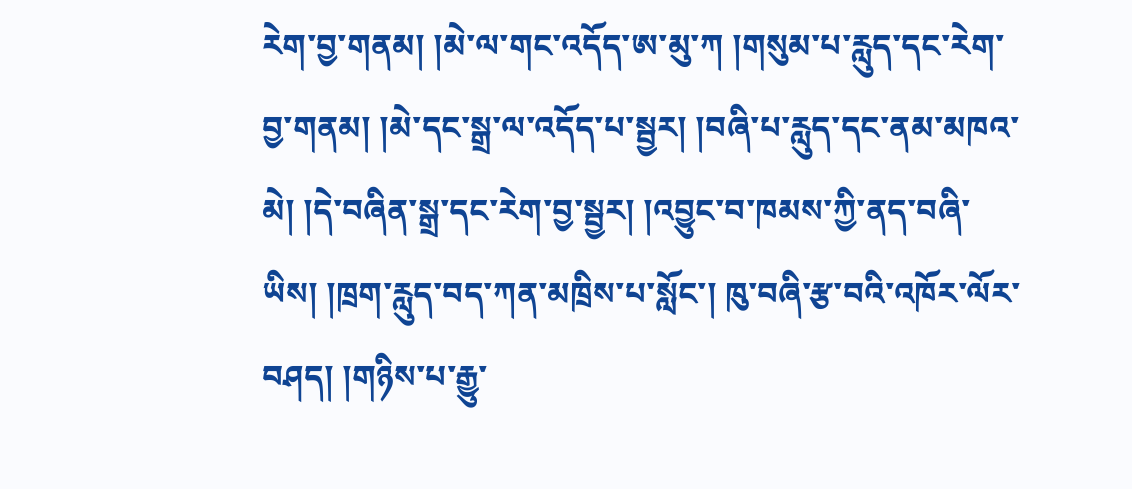རེག་བྱ་གནམ། །མེ་ལ་གང་འདོད་ཨ་མུ་ཀ །གསུམ་པ་རླུད་དང་རེག་བྱ་གནམ། །མེ་དང་སྒྲ་ལ་འདོད་པ་སྦྱར། །བཞི་པ་རླུད་དང་ནམ་མཁའ་མེ། །དེ་བཞིན་སྒྲ་དང་རེག་བྱ་སྦྱར། །འབྱུང་བ་ཁམས་ཀྱི་ནད་བཞི་ཡིས། །ཁྲག་རླུད་བད་ཀན་མཁྲིས་པ་སློང་། ཁུ་བཞི་རྩ་བའི་འཁོར་ལོར་བཤད། །གཉིས་པ་རྒྱུ་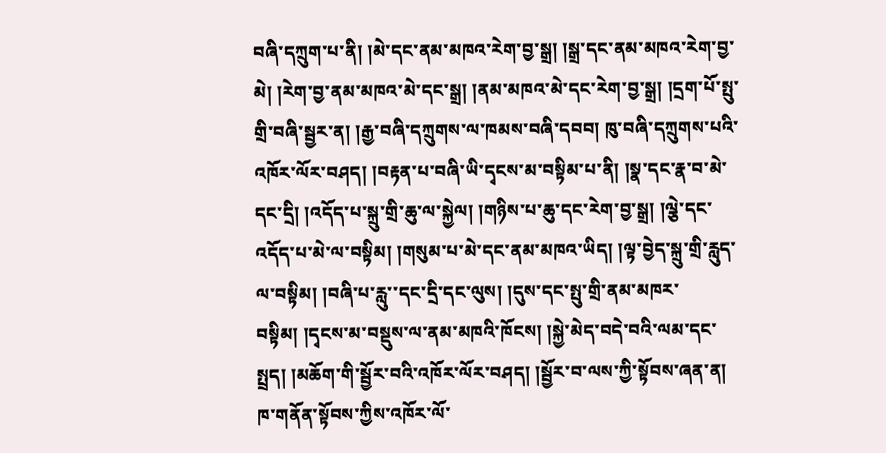བཞི་དཀྲུག་པ་ནི། །མེ་དང་ནམ་མཁའ་རེག་བྱ་སྒྲ། །སྒྲ་དང་ནམ་མཁའ་རེག་བྱ་མེ། །རེག་བྱ་ནམ་མཁའ་མེ་དང་སྒྲ། །ནམ་མཁའ་མེ་དང་རེག་བྱ་སྒྲ། །དྲག་པོ་སྤུ་གྲི་བཞི་སྦྱར་ན། །རྒྱ་བཞི་དཀྲུགས་ལ་ཁམས་བཞི་དབབ། ཁུ་བཞི་དཀྲུགས་པའི་འཁོར་ལོར་བཤད། །བརྟན་པ་བཞི་ཡི་དྭངས་མ་བསྟིམ་པ་ནི། །སྣ་དང་རྣ་བ་མེ་དང་དྲི། །འདོད་པ་སྐྲུ་གྲི་ཆུ་ལ་སྐྱེལ། །གཉིས་པ་ཆུ་དང་རེག་བྱ་སྒྲ། །ལྕེ་དང་འདོད་པ་མེ་ལ་བསྟིམ། །གསུམ་པ་མེ་དང་ནམ་མཁའ་ཡིད། །ལྟ་བྱེད་སྐྲུ་གྲི་རླུད་ལ་བསྟིམ། །བཞི་པ་རླུ་་དང་དྲི་དང་ལུས། །དུས་དང་སྤུ་གྲི་ནམ་མཁར་བསྟིམ། །དྭངས་མ་བསྡུས་ལ་ནམ་མཁའི་ཁོངས། །སྐྱེ་མེད་བདེ་བའི་ལམ་དང་སྤྲད། །མཆོག་གི་སྦྱོར་བའི་འཁོར་ལོར་བཤད། །སྦྱོར་བ་ལས་ཀྱི་སྟོབས་ཞན་ན། ཁ་གནོན་སྟོབས་ཀྱིས་འཁོར་ལོ་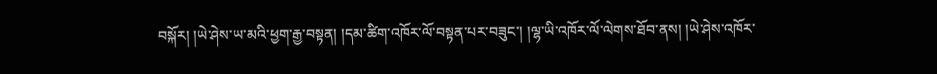བསྐོར། །ཡེ་ཤེས་ཡ་མའི་ཕྱག་རྒྱ་བསྟན། །དམ་ཚིག་འཁོར་ལོ་བསྟན་པར་བཟུང་། །ལྷ་ཡི་འཁོར་ལོ་ལེགས་ཐོབ་ནས། །ཡེ་ཤེས་འཁོར་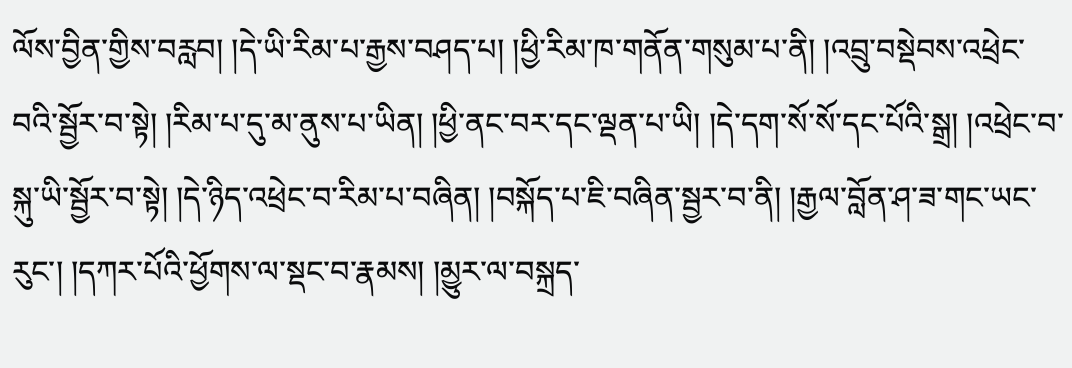ལོས་བྱིན་གྱིས་བརླབ། །དེ་ཡི་རིམ་པ་རྒྱས་བཤད་པ། །ཕྱི་རིམ་ཁ་གནོན་གསུམ་པ་ནི། །འབྲུ་བསྡེབས་འཕྲེང་བའི་སྦྱོར་བ་སྟེ། །རིམ་པ་དུ་མ་ནུས་པ་ཡིན། །ཕྱི་ནང་བར་དང་ལྡན་པ་ཡི། །དེ་དག་སོ་སོ་དང་པོའི་སྒྲ། །འཕྲེང་བ་སྐུ་ཡི་སྦྱོར་བ་སྟེ། །དེ་ཉིད་འཕྲེང་བ་རིམ་པ་བཞིན། །བསྐོད་པ་ཇི་བཞིན་སྦྱར་བ་ནི། །རྒྱལ་བློན་ཤ་ཟ་གང་ཡང་རུང་། །དཀར་པོའི་ཕྱོགས་ལ་སྡང་བ་རྣམས། །མྱུར་ལ་བསྐྲད་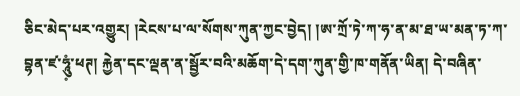ཅིང་མེད་པར་འགྱུར། །རེངས་པ་ལ་སོགས་ཀུན་ཀྱང་བྱེད། །ཨ་ཀྲོ་ཏེ་ཀ་ཧ་ན་མ་ཐ་ཡ་མན་ཏ་ཀ་བྷན་ཛ་ཧཱུཾ༷་ཕཊ། རྐྱེན་དང་ལྡན་ན་སྦྱོར་བའི་མཆོག་དེ་དག་ཀུན་གྱི་ཁ་གནོན་ཡིན། དེ་བཞིན་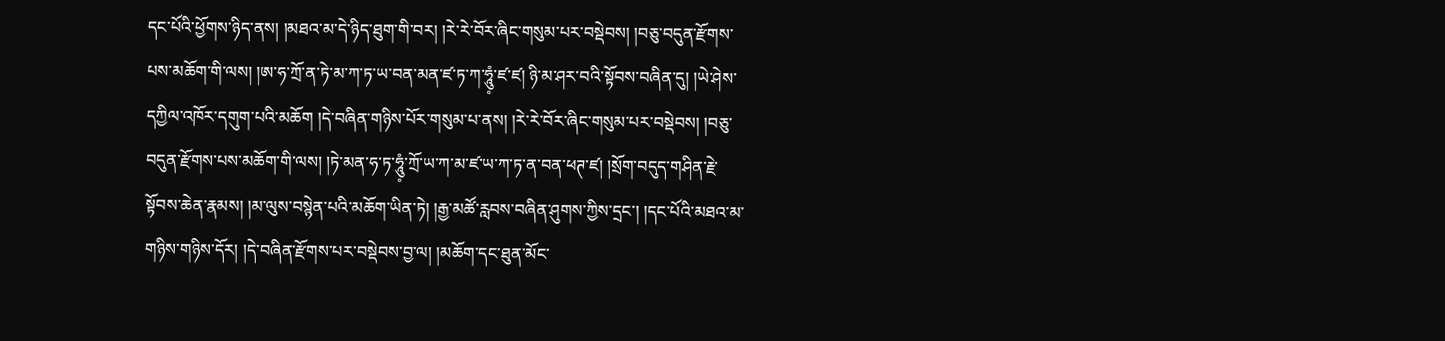དང་པོའི་ཕྱོགས་ཉིད་ནས། །མཐའ་མ་དེ་ཉིད་ཐུག་གི་བར། །རེ་རེ་བོར་ཞིང་གསུམ་པར་བསྡེབས། །བཅུ་བདུན་རྫོགས་པས་མཆོག་གི་ལས། །ཨ་ཧ་ཀྲོ་ན་ཏེ་མ་ཀ་ཏ་ཡ་བན་མན་ཛ་ཏ་ཀ་ཧཱུཾ༷་ཛ་ཛ། ཉི་མ་ཤར་བའི་སྟོབས་བཞིན་དུ། །ཡེ་ཤེས་དཀྱིལ་འཁོར་དགུག་པའི་མཆོག །དེ་བཞིན་གཉིས་པོར་གསུམ་པ་ནས། །རེ་རེ་བོར་ཞིང་གསུམ་པར་བསྡེབས། །བཅུ་བདུན་རྫོགས་པས་མཆོག་གི་ལས། །ཏེ་མན་ཧ་ཏ་ཧཱུཾ༷་ཀྲོ་ཡ་ཀ་མ་ཛ་ཡ་ཀ་ཏ་ན་བན་ཕཊ་ཛ། །སྲོག་བདུད་གཤིན་རྗེ་སྟོབས་ཆེན་རྣམས། །མ་ལུས་བསྙེན་པའི་མཆོག་ཡིན་ཏེ། །རྒྱ་མཚོ་རླབས་བཞིན་ཤུགས་ཀྱིས་དྲང་། །དང་པོའི་མཐའ་མ་གཉིས་གཉིས་དོར། །དེ་བཞིན་རྫོགས་པར་བསྡེབས་བྱ་ལ། །མཆོག་དང་ཐུན་མོང་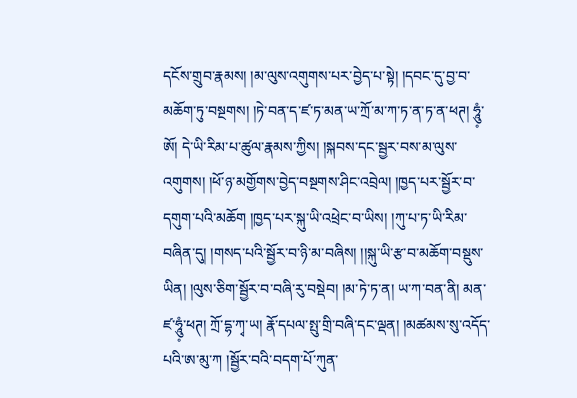དངོས་གྲུབ་རྣམས། །མ་ལུས་འགུགས་པར་བྱེད་པ་སྟེ། །དབང་དུ་བྱ་བ་མཆོག་ཏུ་བསྔགས། །ཏེ་བན་ད་ཛ་ཏ་མན་ཡ་ཀྲོ་མ་ཀ་ཏ་ན་ཏ་ན་ཕཊ། ཧཱུཾ༷་ཨོ། དེ་ཡི་རིམ་པ་ཚུལ་རྣམས་ཀྱིས། །སྐབས་དང་སྦྱར་བས་མ་ལུས་འགུགས། །ཕོ་ཉ་མགྱོགས་བྱེད་བསྔགས་ཤིང་འབྲེལ། །ཁྱད་པར་སྦྱོར་བ་དགུག་པའི་མཆོག །ཁྱད་པར་སྐུ་ཡི་འཕྲེང་བ་ཡིས། །ཀུ་པ་ཏ་ཡི་རིམ་བཞིན་དུ། །གསད་པའི་སྦྱོར་བ་ཉི་མ་བཞིས། །།སྐུ་ཡི་རྩ་བ་མཆོག་བསྡུས་ཡིན། །ལུས་ཅིག་སྦྱོར་བ་བཞི་རུ་བསྡེབ། །མ་ཏེ་ཏ་ན། ཡ་ཀ་བན་ནི། མན་ཛ་ཧཱུཾ༷་ཕཊ། ཀྲོ་དྷ་ཀྭ་ཡ། རྣོ་དཔལ་སྤུ་གྲི་བཞི་དང་ལྡན། །མཚམས་སུ་འདོད་པའི་ཨ་མུ་ཀ །སྦྱོར་བའི་བདག་པོ་ཀུན་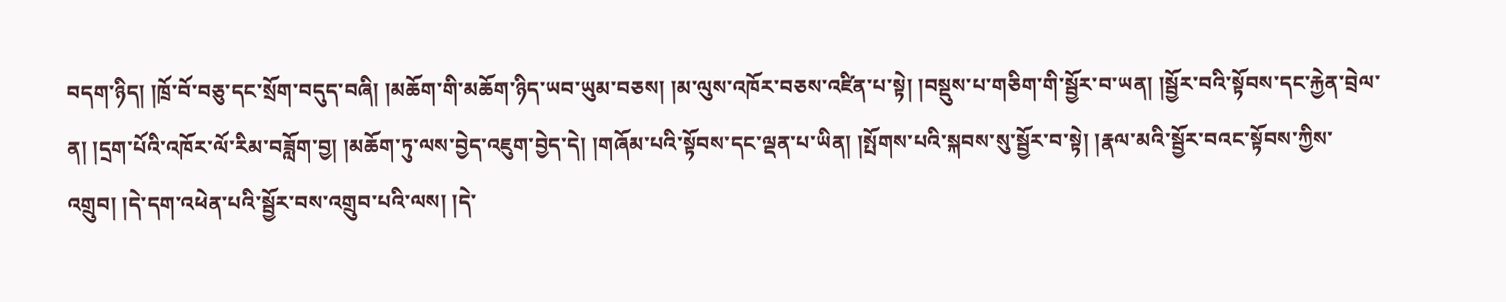བདག་ཉིད། །ཁྲོ་བོ་བཅུ་དང་སྲོག་བདུད་བཞི། །མཆོག་གི་མཆོག་ཉིད་ཡབ་ཡུམ་བཅས། །མ་ལུས་འཁོར་བཅས་འཛིན་པ་སྟེ། །བསྡུས་པ་གཅིག་གི་སྦྱོར་བ་ཡན། །སྦྱོར་བའི་སྟོབས་དང་རྐྱེན་བྲེལ་ན། །དྲག་པོའི་འཁོར་ལོ་རིམ་བཟློག་བྱ། །མཆོག་ཏུ་ལས་བྱེད་འཇུག་བྱེད་དེ། །གཞོམ་པའི་སྟོབས་དང་ལྡན་པ་ཡིན། །སྤོགས་པའི་སྐབས་སུ་སྦྱོར་བ་སྟེ། །རྣལ་མའི་སྦྱོར་བའང་སྟོབས་ཀྱིས་འགྲུབ། །དེ་དག་འཕེན་པའི་སྦྱོར་བས་འགྲུབ་པའི་ལས། །དེ་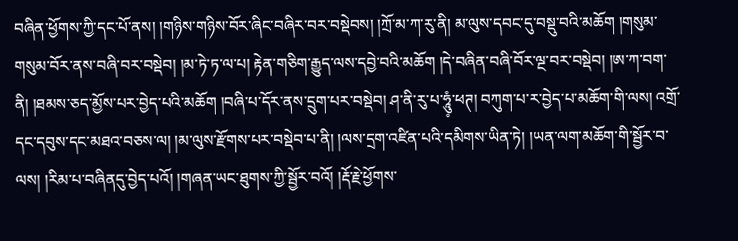བཞིན་ཕྱོགས་ཀྱི་དང་པོ་ནས། །གཉིས་གཉིས་བོར་ཞིང་བཞིར་བར་བསྡེབས། །ཀྲོ་མ་ཀ་རུ་ནི། མ་ལུས་དབང་དུ་བསྡུ་བའི་མཆོག །གསུམ་གསུམ་བོར་ནས་བཞི་བར་བསྡེབ། །མ་ཏེ་ཏ་ལ་པ། རྟེན་གཅིག་རྒྱུད་ལས་དབྱེ་བའི་མཆོག །དེ་བཞིན་བཞི་བོར་ལྔ་བར་བསྡེབ། །ཨ་ཀ་བག་ནི། །ཐམས་ཅད་མྱོས་པར་བྱེད་པའི་མཆོག །བཞི་པ་དོར་ནས་དྲུག་པར་བསྡེབ། ཤ་ནི་རུ་པ་ཧཱུཾ༷་ཕཊ། བཀུག་པ་ར་བྱེད་པ་མཆོག་གི་ལས། འགྲོ་དང་དབུས་དང་མཐའ་བཅས་ལ། །མ་ལུས་རྫོགས་པར་བསྡེབ་པ་ནི། །ལས་དྲག་འཛིན་པའི་དམིགས་ཡིན་ཏེ། །ཡན་ལག་མཆོག་གི་སྦྱོར་བ་ལས། །རིམ་པ་བཞིནདུ་བྱེད་པའོ། །གཞན་ཡང་ཐུགས་ཀྱི་སྦྱོར་བའོ། །རྡོ་རྗེ་ཕྱོགས་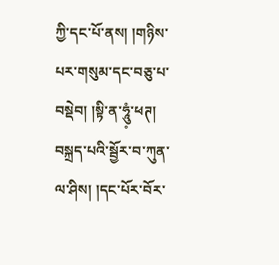ཀྱི་དང་པོ་ནས། །གཉིས་པར་གསུམ་དང་བཅུ་པ་བསྡེབ། །སྟི་ན་ཧཱུཾ༷་ཕཊ། བསྐྲད་པའི་སྦྱོར་བ་ཀུན་ལ་ཤིས། །དང་པོར་བོར་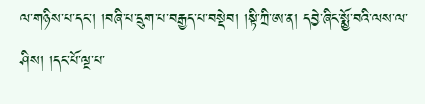ལ་གཉིས་པ་དང་། །བཞི་པ་དྲུག་པ་བརྒྱད་པ་བསྡེབ། །སྟི་ཀྲི་ཨ་ན། དབྱེ་ཞིང་སྨྱོ་བའི་ལས་ལ་ཤིས། །དང་པོ་ལྔ་པ་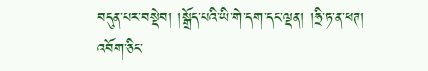བདུན་པར་བསྡེབ། །སྒྲོད་པའི་ཡི་གེ་དག་དང་ལྡན། །ཧྲི་ཏ་ན་ཕཊ། འབོག་ཅིང་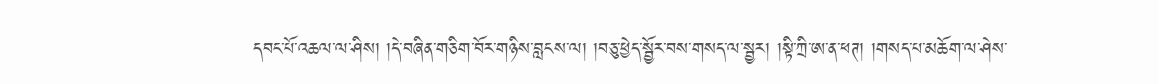དབང་པོ་འཆལ་ལ་ཤིས། །དེ་བཞིན་གཅིག་བོར་གཉིས་བླངས་ལ། །བཅུ་ཕྱེད་སྦྱོར་བས་གསད་ལ་སྦྱར། །སྟི་ཀྲི་ཨ་ན་ཕཊ། །གསད་པ་མཆོག་ལ་ཤེས་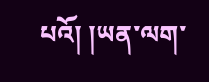པའོ། །ཡན་ལག་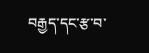བརྒྱད་དང་རྩ་བ་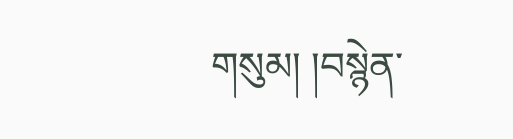གསུམ། །བསྙེན་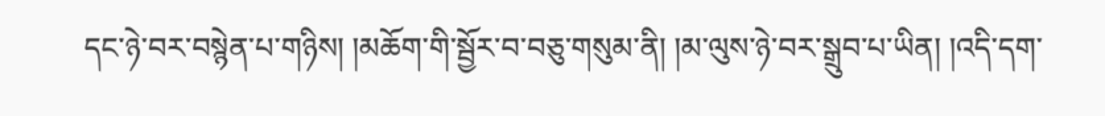དང་ཉེ་བར་བསྙེན་པ་གཉིས། །མཆོག་གི་སྦྱོར་བ་བཅུ་གསུམ་ནི། །མ་ལུས་ཉེ་བར་སྒྲུབ་པ་ཡིན། །འདི་དག་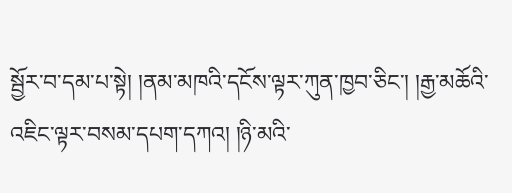སྦྱོར་བ་དམ་པ་སྟེ། །ནམ་མཁའི་དངོས་ལྟར་ཀུན་ཁྱབ་ཅིང་། །རྒྱ་མཆོའི་འཇིང་ལྟར་བསམ་དཔག་དཀའ། །ཉི་མའི་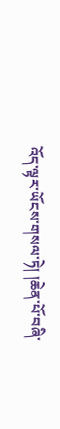འོད་ལྟར་ཡོངས་གསལ་ཏེ། །ཆེན་པོ་བཞི་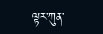ལྟར་ཀུན་